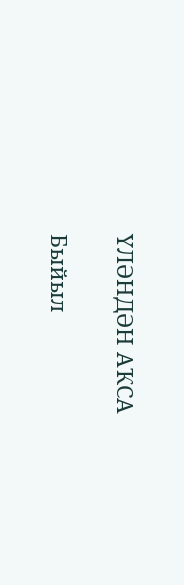ҮЛӘНДӘН АҠСА

Быйыл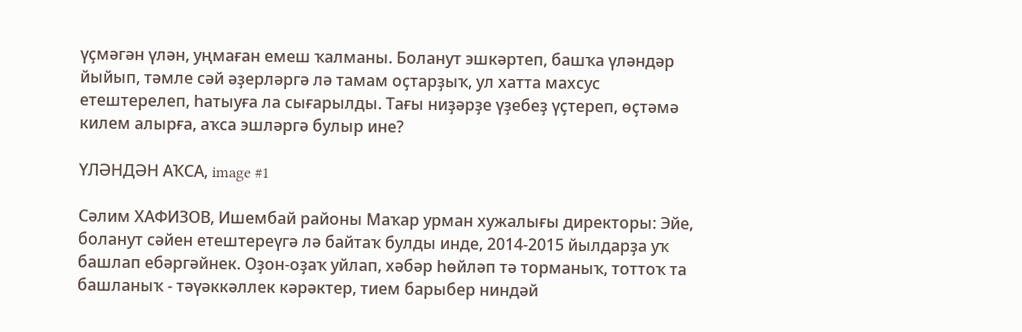үҫмәгән үлән, уңмаған емеш ҡалманы. Боланут эшкәртеп, башҡа үләндәр йыйып, тәмле сәй әҙерләргә лә тамам оҫтарҙыҡ, ул хатта махсус етештерелеп, һатыуға ла сығарылды. Тағы ниҙәрҙе үҙебеҙ үҫтереп, өҫтәмә килем алырға, аҡса эшләргә булыр ине?

ҮЛӘНДӘН АҠСА, image #1

Сәлим ХАФИЗОВ, Ишембай районы Маҡар урман хужалығы директоры: Эйе, боланут сәйен етештереүгә лә байтаҡ булды инде, 2014-2015 йылдарҙа уҡ башлап ебәргәйнек. Оҙон-оҙаҡ уйлап, хәбәр һөйләп тә торманыҡ, тоттоҡ та башланыҡ - тәүәккәллек кәрәктер, тием барыбер ниндәй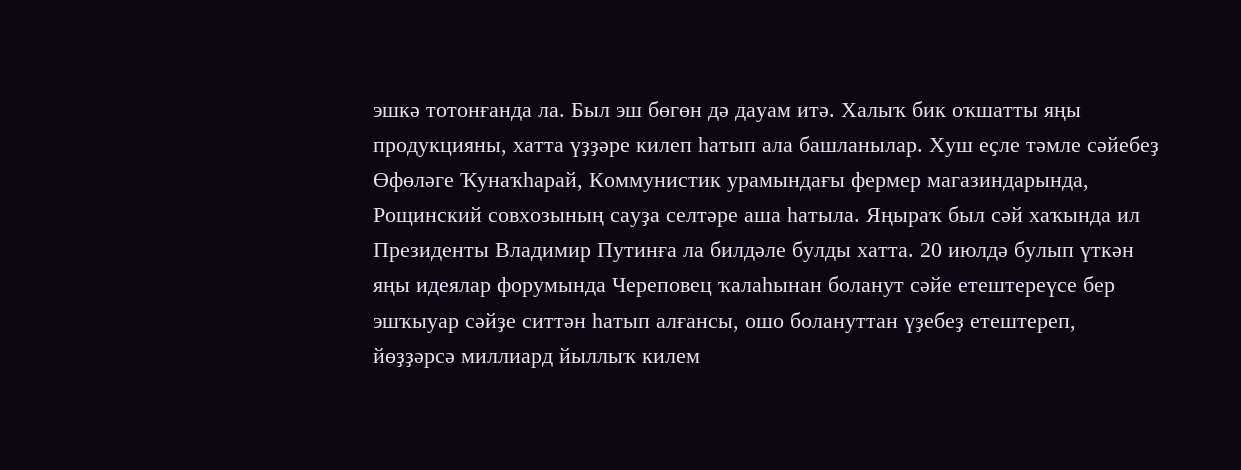эшкә тотонғанда ла. Был эш бөгөн дә дауам итә. Халыҡ бик оҡшатты яңы продукцияны, хатта үҙҙәре килеп һатып ала башланылар. Хуш еҫле тәмле сәйебеҙ Өфөләге Ҡунаҡһарай, Коммунистик урамындағы фермер магазиндарында, Рощинский совхозының сауҙа селтәре аша һатыла. Яңыраҡ был сәй хаҡында ил Президенты Владимир Путинға ла билдәле булды хатта. 20 июлдә булып үткән яңы идеялар форумында Череповец ҡалаһынан боланут сәйе етештереүсе бер эшҡыуар сәйҙе ситтән һатып алғансы, ошо болануттан үҙебеҙ етештереп, йөҙҙәрсә миллиард йыллыҡ килем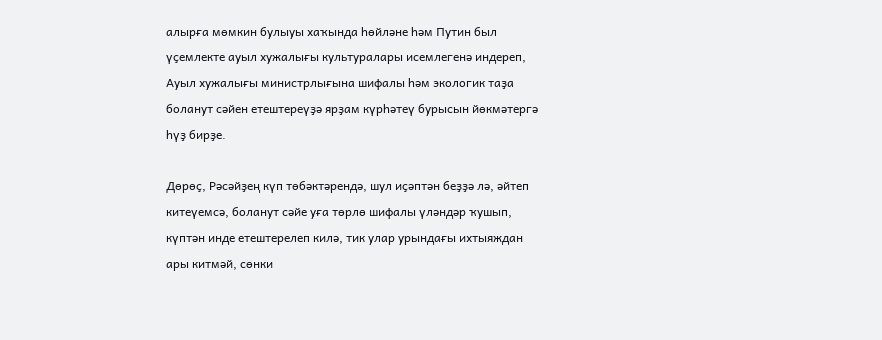алырға мөмкин булыуы хаҡында һөйләне һәм Путин был үҫемлекте ауыл хужалығы культуралары исемлегенә индереп, Ауыл хужалығы министрлығына шифалы һәм экологик таҙа боланут сәйен етештереүҙә ярҙам күрһәтеү бурысын йөкмәтергә һүҙ бирҙе.

Дөрөҫ, Рәсәйҙең күп төбәктәрендә, шул иҫәптән беҙҙә лә, әйтеп китеүемсә, боланут сәйе уға төрлө шифалы үләндәр ҡушып, күптән инде етештерелеп килә, тик улар урындағы ихтыяждан ары китмәй, сөнки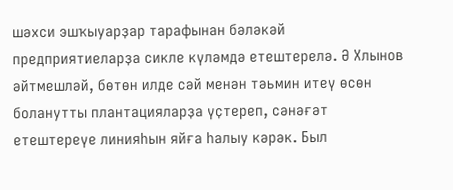шәхси эшҡыуарҙар тарафынан бәләкәй предприятиеларҙа сикле күләмдә етештерелә. Ә Хлынов әйтмешләй, бөтөн илде сәй менән тәьмин итеү өсөн боланутты плантацияларҙа үҫтереп, сәнәғәт етештереүе линияһын яйға һалыу кәрәк. Был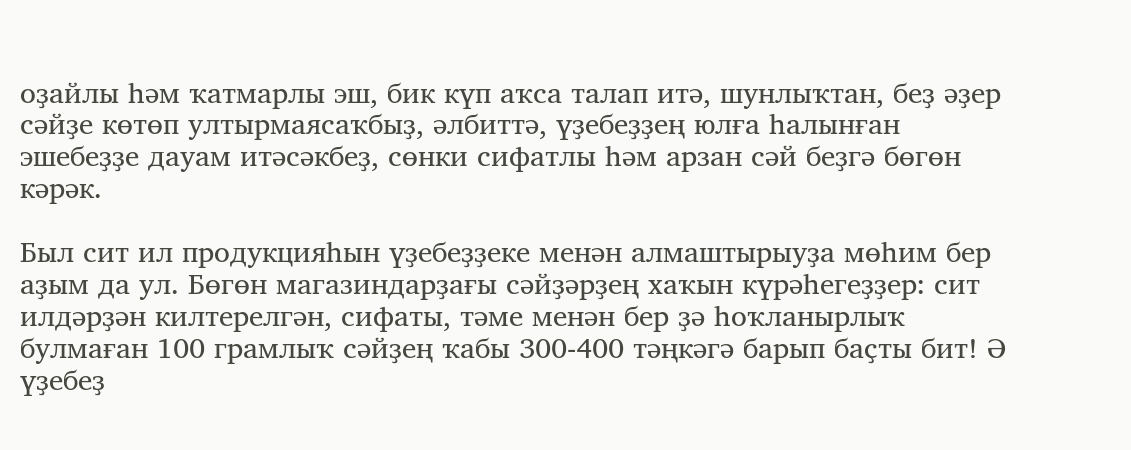оҙайлы һәм ҡатмарлы эш, бик күп аҡса талап итә, шунлыҡтан, беҙ әҙер сәйҙе көтөп ултырмаясаҡбыҙ, әлбиттә, үҙебеҙҙең юлға һалынған эшебеҙҙе дауам итәсәкбеҙ, сөнки сифатлы һәм арзан сәй беҙгә бөгөн кәрәк.

Был сит ил продукцияһын үҙебеҙҙеке менән алмаштырыуҙа мөһим бер аҙым да ул. Бөгөн магазиндарҙағы сәйҙәрҙең хаҡын күрәһегеҙҙер: сит илдәрҙән килтерелгән, сифаты, тәме менән бер ҙә һоҡланырлыҡ булмаған 100 грамлыҡ сәйҙең ҡабы 300-400 тәңкәгә барып баҫты бит! Ә үҙебеҙ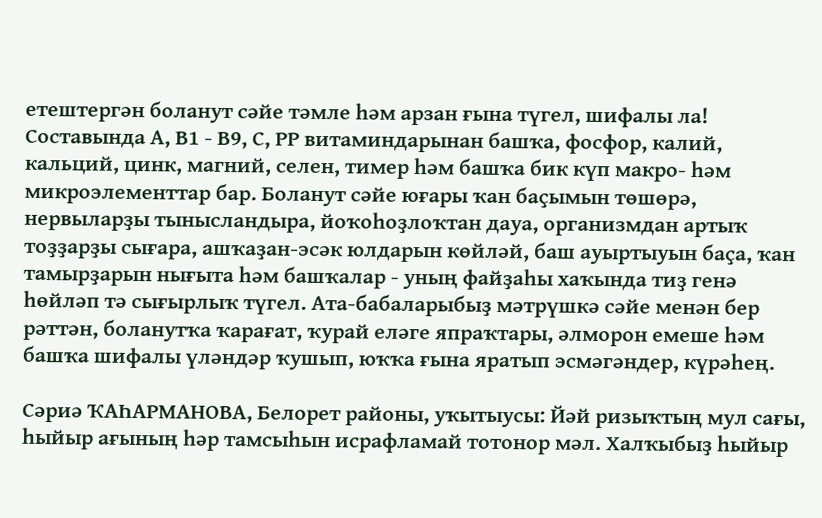етештергән боланут сәйе тәмле һәм арзан ғына түгел, шифалы ла! Составында А, В1 - В9, С, РР витаминдарынан башҡа, фосфор, калий, кальций, цинк, магний, селен, тимер һәм башҡа бик күп макро- һәм микроэлементтар бар. Боланут сәйе юғары ҡан баҫымын төшөрә, нервыларҙы тынысландыра, йоҡоһоҙлоҡтан дауа, организмдан артыҡ тоҙҙарҙы сығара, ашҡаҙан-эсәк юлдарын көйләй, баш ауыртыуын баҫа, ҡан тамырҙарын нығыта һәм башҡалар - уның файҙаһы хаҡында тиҙ генә һөйләп тә сығырлыҡ түгел. Ата-бабаларыбыҙ мәтрүшкә сәйе менән бер рәттән, боланутҡа ҡарағат, ҡурай еләге япраҡтары, әлморон емеше һәм башҡа шифалы үләндәр ҡушып, юҡҡа ғына яратып эсмәгәндер, күрәһең.

Сәриә ҠАҺАРМАНОВА, Белорет районы, уҡытыусы: Йәй ризыҡтың мул сағы, һыйыр ағының һәр тамсыһын исрафламай тотонор мәл. Халҡыбыҙ һыйыр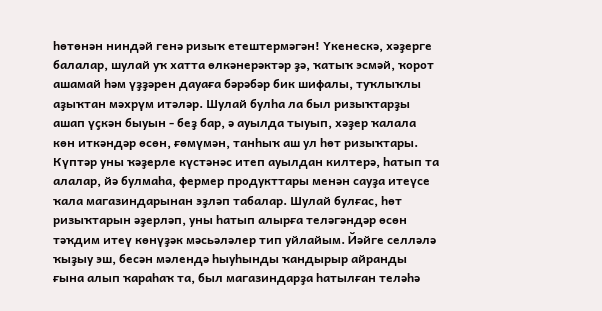һөтөнән ниндәй генә ризыҡ етештермәгән! Үкенескә, хәҙерге балалар, шулай уҡ хатта өлкәнерәктәр ҙә, ҡатыҡ эсмәй, ҡорот ашамай һәм үҙҙәрен дауаға бәрәбәр бик шифалы, туҡлыҡлы аҙыҡтан мәхрүм итәләр. Шулай булһа ла был ризыҡтарҙы ашап үҫкән быуын - беҙ бар, ә ауылда тыуып, хәҙер ҡалала көн иткәндәр өсөн, ғөмүмән, танһыҡ аш ул һөт ризыҡтары. Күптәр уны ҡәҙерле күстәнәс итеп ауылдан килтерә, һатып та алалар, йә булмаһа, фермер продукттары менән сауҙа итеүсе ҡала магазиндарынан эҙләп табалар. Шулай булғас, һөт ризыҡтарын әҙерләп, уны һатып алырға теләгәндәр өсөн тәҡдим итеү көнүҙәк мәсьәләлер тип уйлайым. Йәйге селләлә ҡыҙыу эш, бесән мәлендә һыуһынды ҡандырыр айранды ғына алып ҡараһаҡ та, был магазиндарҙа һатылған теләһә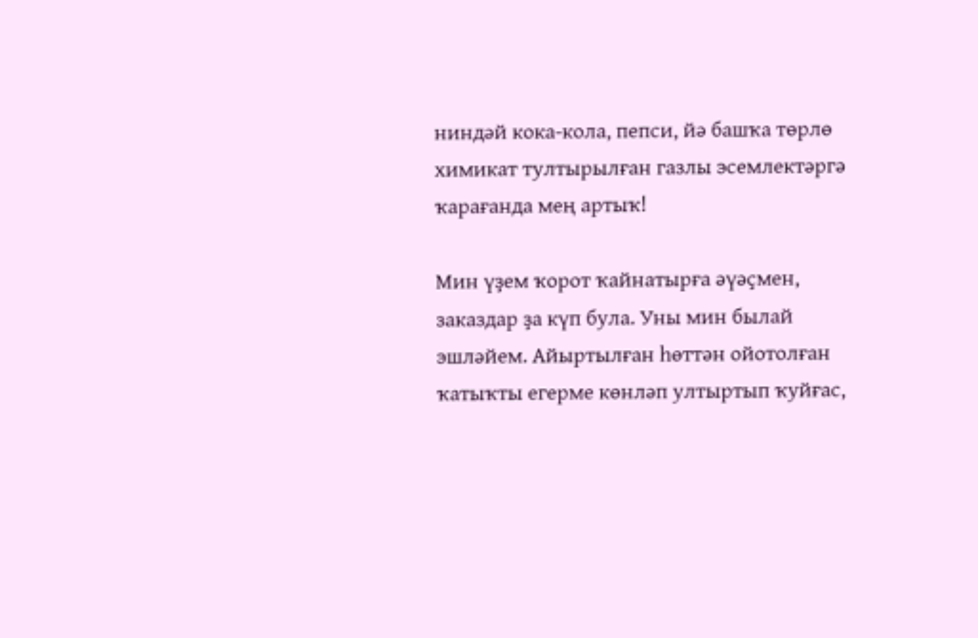ниндәй кока-кола, пепси, йә башҡа төрлө химикат тултырылған газлы эсемлектәргә ҡарағанда мең артыҡ!

Мин үҙем ҡорот ҡайнатырға әүәҫмен, заказдар ҙа күп була. Уны мин былай эшләйем. Айыртылған һөттән ойотолған ҡатыҡты егерме көнләп ултыртып ҡуйғас,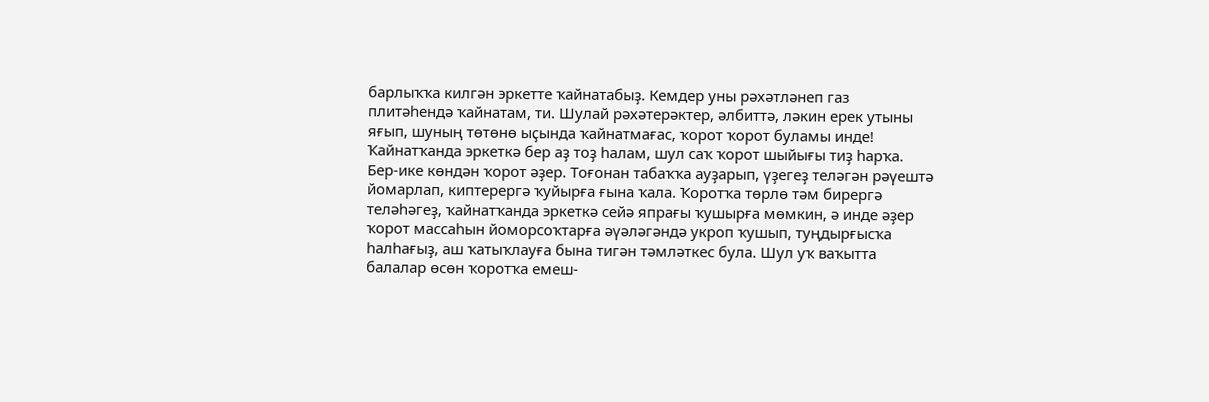барлыҡҡа килгән эркетте ҡайнатабыҙ. Кемдер уны рәхәтләнеп газ плитәһендә ҡайнатам, ти. Шулай рәхәтерәктер, әлбиттә, ләкин ерек утыны яғып, шуның төтөнө ыҫында ҡайнатмағас, ҡорот ҡорот буламы инде! Ҡайнатҡанда эркеткә бер аҙ тоҙ һалам, шул саҡ ҡорот шыйығы тиҙ һарҡа. Бер-ике көндән ҡорот әҙер. Тоғонан табаҡҡа ауҙарып, үҙегеҙ теләгән рәүештә йомарлап, киптерергә ҡуйырға ғына ҡала. Ҡоротҡа төрлө тәм бирергә теләһәгеҙ, ҡайнатҡанда эркеткә сейә япрағы ҡушырға мөмкин, ә инде әҙер ҡорот массаһын йоморсоҡтарға әүәләгәндә укроп ҡушып, туңдырғысҡа һалһағыҙ, аш ҡатыҡлауға бына тигән тәмләткес була. Шул уҡ ваҡытта балалар өсөн ҡоротҡа емеш-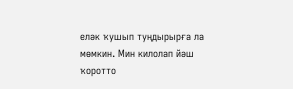еләк ҡушып туңдырырға ла мөмкин. Мин килолап йәш ҡоротто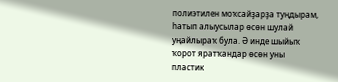полиэтилен моҡсайҙарҙа туңдырам, һатып алыусылар өсөн шулай уңайлыраҡ була. Ә инде шыйыҡ ҡорот яратҡандар өсөн уны пластик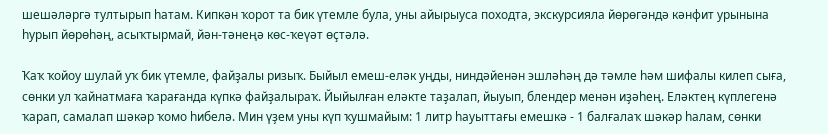шешәләргә тултырып һатам. Кипкән ҡорот та бик үтемле була, уны айырыуса походта, экскурсияла йөрөгәндә кәнфит урынына һурып йөрөһәң, асыҡтырмай, йән-тәнеңә көс-ҡеүәт өҫтәлә.

Ҡаҡ ҡойоу шулай уҡ бик үтемле, файҙалы ризыҡ. Быйыл емеш-еләк уңды, ниндәйенән эшләһәң дә тәмле һәм шифалы килеп сыға, сөнки ул ҡайнатмаға ҡарағанда күпкә файҙалыраҡ. Йыйылған еләкте таҙалап, йыуып, блендер менән иҙәһең. Еләктең күплегенә ҡарап, самалап шәкәр ҡомо һибелә. Мин үҙем уны күп ҡушмайым: 1 литр һауыттағы емешкә - 1 балғалаҡ шәкәр һалам, сөнки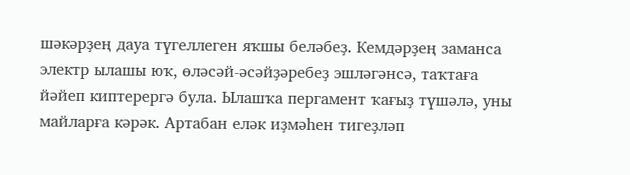шәкәрҙең дауа түгеллеген яҡшы беләбеҙ. Кемдәрҙең заманса электр ылашы юҡ, өләсәй-әсәйҙәребеҙ эшләгәнсә, таҡтаға йәйеп киптерергә була. Ылашҡа пергамент ҡағыҙ түшәлә, уны майларға кәрәк. Артабан еләк иҙмәһен тигеҙләп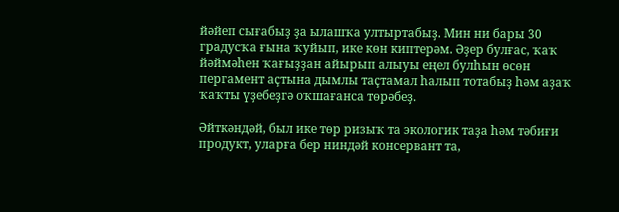йәйеп сығабыҙ ҙа ылашҡа ултыртабыҙ. Мин ни бары 30 градусҡа ғына ҡуйып, ике көн киптерәм. Әҙер булғас, ҡаҡ йәймәһен ҡағыҙҙан айырып алыуы еңел булһын өсөн пергамент аҫтына дымлы таҫтамал һалып тотабыҙ һәм аҙаҡ ҡаҡты үҙебеҙгә оҡшағанса төрәбеҙ.

Әйткәндәй, был ике төр ризыҡ та экологик таҙа һәм тәбиғи продукт, уларға бер ниндәй консервант та,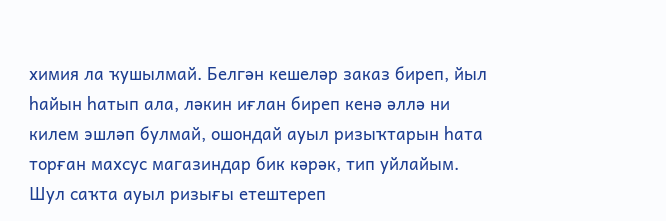химия ла ҡушылмай. Белгән кешеләр заказ биреп, йыл һайын һатып ала, ләкин иғлан биреп кенә әллә ни килем эшләп булмай, ошондай ауыл ризыҡтарын һата торған махсус магазиндар бик кәрәк, тип уйлайым. Шул саҡта ауыл ризығы етештереп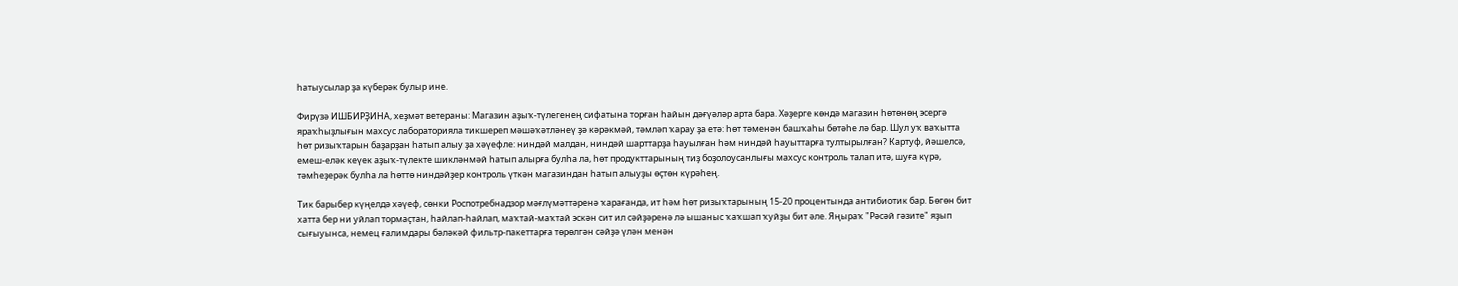һатыусылар ҙа күберәк булыр ине.

Фирүзә ИШБИРҘИНА, хеҙмәт ветераны: Магазин аҙыҡ-түлегенең сифатына торған һайын дәғүәләр арта бара. Хәҙерге көндә магазин һөтөнөң эсергә яраҡһыҙлығын махсус лабораторияла тикшереп мәшәҡәтләнеү ҙә кәрәкмәй, тәмләп ҡарау ҙа етә: һөт тәменән башҡаһы бөтәһе лә бар. Шул уҡ ваҡытта һөт ризыҡтарын баҙарҙан һатып алыу ҙа хәүефле: ниндәй малдан, ниндәй шарттарҙа һауылған һәм ниндәй һауыттарға тултырылған? Картуф, йәшелсә, емеш-еләк кеүек аҙыҡ-түлекте шикләнмәй һатып алырға булһа ла, һөт продукттарының тиҙ боҙолоусанлығы махсус контроль талап итә, шуға күрә, тәмһеҙерәк булһа ла һөттө ниндәйҙер контроль үткән магазиндан һатып алыуҙы өҫтөн күрәһең.

Тик барыбер күңелдә хәүеф, сөнки Роспотребнадзор мәғлүмәттәренә ҡарағанда, ит һәм һөт ризыҡтарының 15-20 процентында антибиотик бар. Бөгөн бит хатта бер ни уйлап тормаҫтан, һайлап-һайлап, маҡтай-маҡтай эскән сит ил сәйҙәренә лә ышаныс ҡаҡшап ҡуйҙы бит әле. Яңыраҡ "Рәсәй гәзите" яҙып сығыуынса, немец ғалимдары бәләкәй фильтр-пакеттарға төрөлгән сәйҙә үлән менән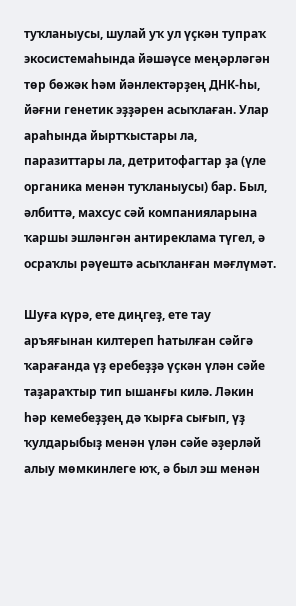туҡланыусы, шулай уҡ ул үҫкән тупраҡ экосистемаһында йәшәүсе меңәрләгән төр бөжәк һәм йәнлектәрҙең ДНК-һы, йәғни генетик эҙҙәрен асыҡлаған. Улар араһында йыртҡыстары ла, паразиттары ла, детритофагтар ҙа (үле органика менән туҡланыусы) бар. Был, әлбиттә, махсус сәй компанияларына ҡаршы эшләнгән антиреклама түгел, ә осраҡлы рәүештә асыҡланған мәғлүмәт.

Шуға күрә, ете диңгеҙ, ете тау аръяғынан килтереп һатылған сәйгә ҡарағанда үҙ еребеҙҙә үҫкән үлән сәйе таҙараҡтыр тип ышанғы килә. Ләкин һәр кемебеҙҙең дә ҡырға сығып, үҙ ҡулдарыбыҙ менән үлән сәйе әҙерләй алыу мөмкинлеге юҡ, ә был эш менән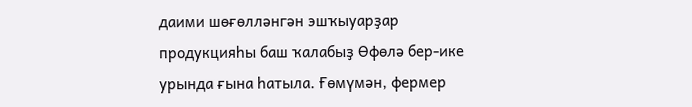даими шөғөлләнгән эшҡыуарҙар продукцияһы баш ҡалабыҙ Өфөлә бер-ике урында ғына һатыла. Ғөмүмән, фермер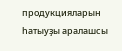продукцияларын һатыуҙы аралашсы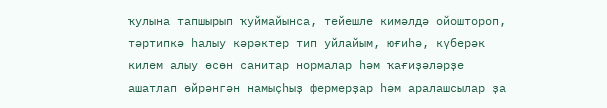ҡулына тапшырып ҡуймайынса, тейешле кимәлдә ойоштороп, тәртипкә һалыу кәрәктер тип уйлайым, юғиһә, күберәк килем алыу өсөн санитар нормалар һәм ҡағиҙәләрҙе ашатлап өйрәнгән намыҫһыҙ фермерҙар һәм аралашсылар ҙа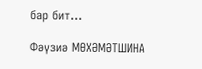бар бит...

Фәүзиә МӨХӘМӘТШИНА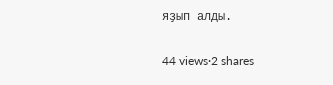яҙып алды.

44 views·2 shares